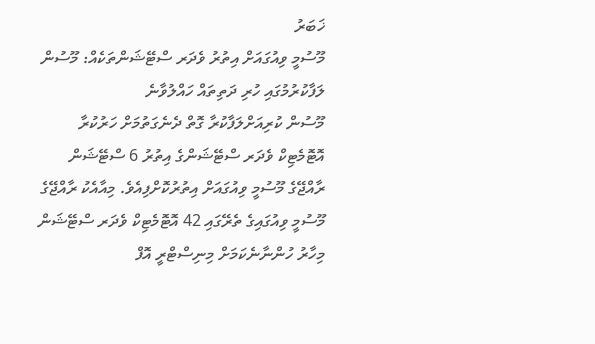ޚަބަރު
މޫސުމީ ވިއުގައަށް އިތުރު ވެދަރ ސްޓޭޝަންތަކެއް: މޫސުން ލަފާކުރުމުގައި ހުރި ދަތިތައް ހައްލުވާނެ
މޫސުން ކުރިއަށްލަފާކުރާ ގޮތް ދެނެގަތުމަށް ހަރުކުރާ އޮޓޮމެޓިކް ވެދަރ ސްޓޭޝަންގެ އިތުރު 6 ސްޓޭޝަން ރާއްޖޭގެ މޫސުމީ ވިއުގައަށް އިތުރުކޮށްފިއެވެ. މިއާއެކު ރާއްޖޭގެ މޫސުމީ ވިއުގައިގެ ތެރޭގައި 42 އޮޓޮމެޓިކް ވެދަރ ސްޓޭޝަން މިހާރު ހުންނާނެކަމަށް މިނިސްޓްރީ އޮފް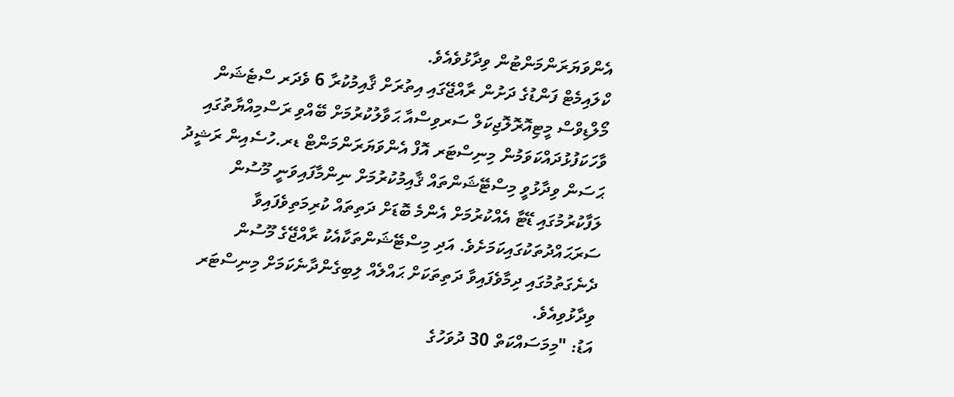އެންވަޔަރަންމަންޓުން ވިދާޅުވެއެވެ.
ކްލައިމެޓް ފަންޑުގެ ދަށުން ރާއްޖޭގައި އިތުރަށް ޤާއިމުކުރާ 6 ވެދަރ ސްޓެޝަން މޯލްޑިވްސް މީޓިއޮރޮލޮޖިކަލް ސަރވިސްއާ ޙަވާލުކުރުމަށް ބޭއްވި ރަސްމިއްޔާތުގައި ވާހަކަފުޅުދައްކަވަމުން މިނިސްޓަރ އޮފް އެންވަޔަރަންމަންޓް ޑރ.ހުސެއިން ރަޝީދު ޙަސަން ވިދާޅުވީ މިސްޓޭޝަންތައް ޤާއިމުކުރުމަށް ނިންމާފައިވަނީ މޫސުން ލަފާކުރުމުގައި ޑޭޓާ އެއްކުރުމަށް އެންމެ ބޮޑަށް ދަތިތައް ކުރިމަތިވެފައިވާ ސަރަޙައްދުތަކުގައިކަމަށެވެ. އަދި މިސްޓޭޝަންތަކާއެކު ރާއްޖޭގެ މޫސުން ދެނެގަތުމުގައި ދިމާވެފައިވާ ދަތިތަކަށް ޙައްލެއް ލިބިގެންދާނެކަމަށް މިނިސްޓަރ ވިދާޅުވިއެވެ.
އަޑު: "މިމަސައްކަތް 30 ދުވަހުގެ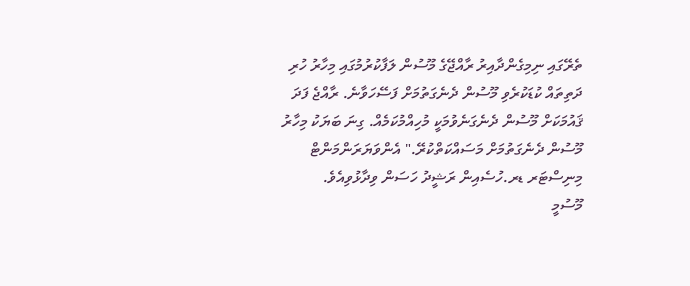ތެރޭގައި ނިމިގެންދާއިރު ރާއްޖޭގެ މޫސުން ލަފާކުރުމުގައި މިހާރު ހުރި ދަތިތައް ކުޑަކުރެވި މޫސުން ދެނެގަތުމަށް ފަސޭހަވާނެ. ރާއްޖެ ފަދަ ޤައުމަކަށް މޫސުން ދެނެގަނެވުމަކީ މުހިއްމުކަމެއް. ގިނަ ބަޔަކު މިހާރު މޫސުން ދެނެގަތުމަށް މަސައްކަތްކުރޭ." އެންވަޔަރަންމަންޓް މިނިސްޓަރ ޑރ.ހުސެއިން ރަޝީދު ހަސަން ވިދާޅުވިއެވެ.
މޫސުމީ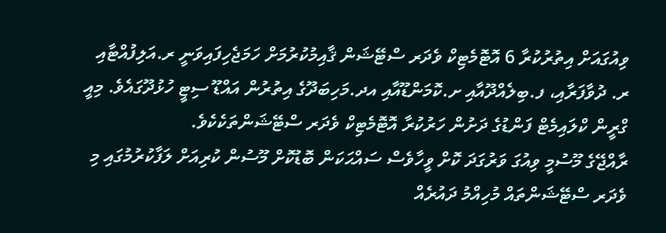ވިއުގައަށް އިތުރުކުރާ 6 އޮޓޮމެޓިކް ވެދަރ ސްޓޭޝަން ޤާއިމުކުރުމަށް ހަމަޖެހިފައިވަނީ ރ.އަލިފުއްޓާއި ރ. ދުވާފަރާއި، ފ.ބިލެއްދޫއާއި ށ.ކޮމަންޑޫއާއި އދ.މަހިބަދޫގެ އިތުރުން އައްޑޫ ސިޓީ ހުޅުދޫގައެވެ. މިއީ ގްރީން ކްލައިމެޓް ފަންޑުގެ ދަށުން ހަރުކުރާ އޮޓޮމެޓިކް ވެދަރ ސްޓޭޝަންތަކެކެވެ.
ރާއްޖޭގެ މޫސުމީ ވިއުގަ ވަރުގަދަ ކޮށް ވީހާވެސް ސައްޙަކަން ބޮޑުކޮށް މޫސުން ކުރިއަށް ލަފާކުރުމުގައި މި ވެދަރ ސްޓޭޝަންތައް މުހިއްމު ދައުރެއް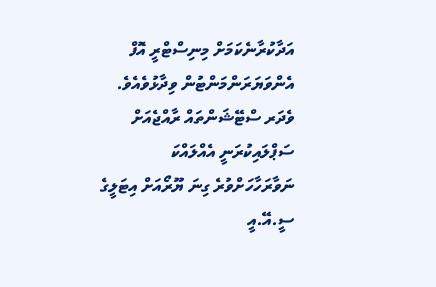އަދާކުރާނެކަމަށް މިނިސްޓްރީ އޮފް އެންވަޔަރަންމަންޓުން ވިދާޅުވެއެވެ. ވެދަރ ސްޓޭޝަންތައް ރާއްޖެއަށް ސަޕްލައިކުރަނީ އެއްލައްކަ ނަވާރަހާހަށްވުރެ ގިނަ ޔޫރޯއަށް އިޓަލީގެ ސީ.އޭ.އީ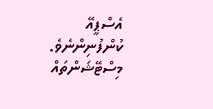އެސްޕީއޭ ކުންފުނިންނެވެ. މިސްޓޭޝަންތައް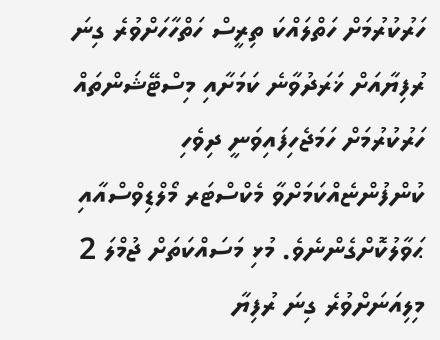ހަރުކުރުމަށް ހަތްލައްކަ ތިރީސް ހަތްހާހަށްވުރެ ގިނަ ރުފިޔާއަށް ޚަރަދުވާނެ ކަމަށާއި މިސްޓޭޝަންތައް ހަރުކުރުމަށް ހަމަޖެހިފައިވަނީ ދިވެހި ކުންފުންޏެއްކަމަށްވާ މެކްސްޓަރ މޯލްޑިވްސްއާއި ޙަވާލުކޮށްގެންނެވެ. މުޅި މަސައްކަތަށް ޖުމްލަ 2 މިލިއަނަށްވުރެ ގިނަ ރުފިޔާ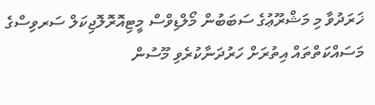ޚަރަދުވާ މި މަޝްރޫޢުގެ ސަބަބުން މޯލްޑިވްސް މީޓިއޮރޮލޮޖިކަލް ސަރވިސްގެ މަސައްކަތްތައް އިތުރަށް ހަރުދަނާކުރެވި މޫސުން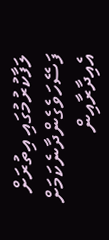ލަފާކުރުމުގައި އިތުރަށް ފަސޭހަވެގެންދާނެކަމަށް އެއިދާރާއިން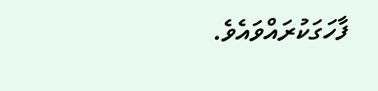ފާހަގަކުރައްވައެވެ.